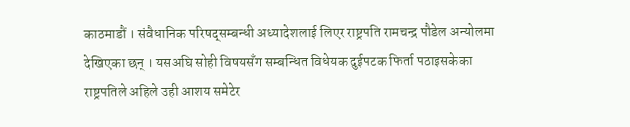काठमाडौं । संवैधानिक परिषद्सम्बन्धी अध्यादेशलाई लिएर राष्ट्रपति रामचन्द्र पौडेल अन्योलमा देखिएका छन् । यसअघि सोही विषयसँग सम्बन्धित विधेयक दुईपटक फिर्ता पठाइसकेका राष्ट्रपतिले अहिले उही आशय समेटेर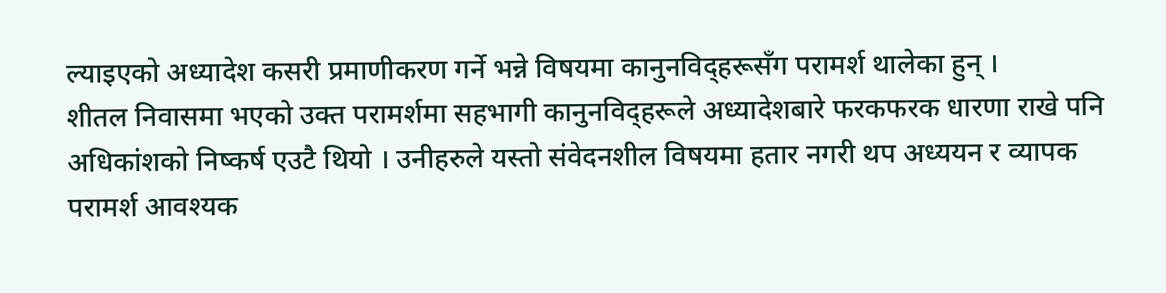ल्याइएको अध्यादेश कसरी प्रमाणीकरण गर्ने भन्ने विषयमा कानुनविद्हरूसँग परामर्श थालेका हुन् ।
शीतल निवासमा भएको उक्त परामर्शमा सहभागी कानुनविद्हरूले अध्यादेशबारे फरकफरक धारणा राखे पनि अधिकांशको निष्कर्ष एउटै थियो । उनीहरुले यस्तो संवेदनशील विषयमा हतार नगरी थप अध्ययन र व्यापक परामर्श आवश्यक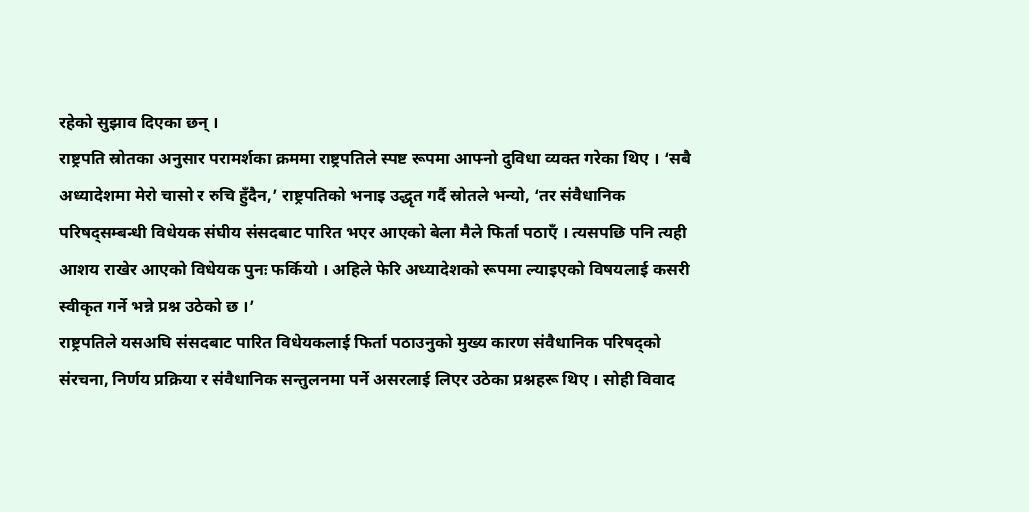रहेको सुझाव दिएका छन् ।
राष्ट्रपति स्रोतका अनुसार परामर्शका क्रममा राष्ट्रपतिले स्पष्ट रूपमा आफ्नो दुविधा व्यक्त गरेका थिए । ‘सबै अध्यादेशमा मेरो चासो र रुचि हुँदैन,’ राष्ट्रपतिको भनाइ उद्धृत गर्दै स्रोतले भन्यो, ‘तर संवैधानिक परिषद्सम्बन्धी विधेयक संघीय संसदबाट पारित भएर आएको बेला मैले फिर्ता पठाएँ । त्यसपछि पनि त्यही आशय राखेर आएको विधेयक पुनः फर्कियो । अहिले फेरि अध्यादेशको रूपमा ल्याइएको विषयलाई कसरी स्वीकृत गर्ने भन्ने प्रश्न उठेको छ ।’
राष्ट्रपतिले यसअघि संसदबाट पारित विधेयकलाई फिर्ता पठाउनुको मुख्य कारण संवैधानिक परिषद्को संरचना, निर्णय प्रक्रिया र संवैधानिक सन्तुलनमा पर्ने असरलाई लिएर उठेका प्रश्नहरू थिए । सोही विवाद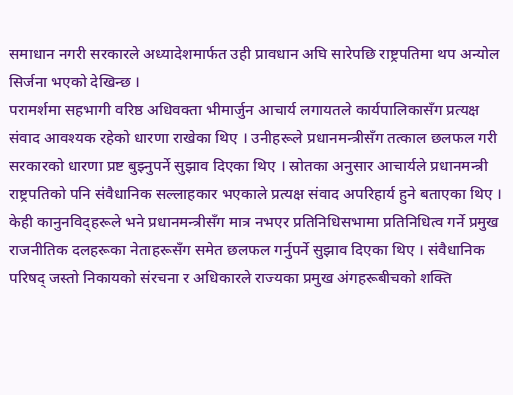समाधान नगरी सरकारले अध्यादेशमार्फत उही प्रावधान अघि सारेपछि राष्ट्रपतिमा थप अन्योल सिर्जना भएको देखिन्छ ।
परामर्शमा सहभागी वरिष्ठ अधिवक्ता भीमार्जुन आचार्य लगायतले कार्यपालिकासँग प्रत्यक्ष संवाद आवश्यक रहेको धारणा राखेका थिए । उनीहरूले प्रधानमन्त्रीसँग तत्काल छलफल गरी सरकारको धारणा प्रष्ट बुझ्नुपर्ने सुझाव दिएका थिए । स्रोतका अनुसार आचार्यले प्रधानमन्त्री राष्ट्रपतिको पनि संवैधानिक सल्लाहकार भएकाले प्रत्यक्ष संवाद अपरिहार्य हुने बताएका थिए ।
केही कानुनविद्हरूले भने प्रधानमन्त्रीसँग मात्र नभएर प्रतिनिधिसभामा प्रतिनिधित्व गर्ने प्रमुख राजनीतिक दलहरूका नेताहरूसँग समेत छलफल गर्नुपर्ने सुझाव दिएका थिए । संवैधानिक परिषद् जस्तो निकायको संरचना र अधिकारले राज्यका प्रमुख अंगहरूबीचको शक्ति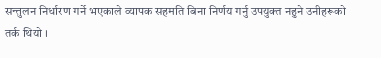सन्तुलन निर्धारण गर्ने भएकाले व्यापक सहमति बिना निर्णय गर्नु उपयुक्त नहुने उनीहरूको तर्क थियो ।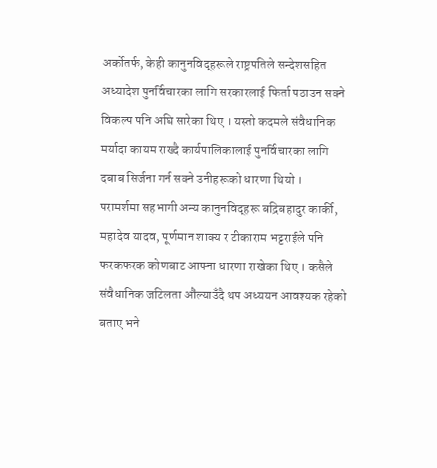अर्कोतर्फ, केही कानुनविद्हरूले राष्ट्रपतिले सन्देशसहित अध्यादेश पुनर्विचारका लागि सरकारलाई फिर्ता पठाउन सक्ने विकल्प पनि अघि सारेका थिए । यस्तो कदमले संवैधानिक मर्यादा कायम राख्दै कार्यपालिकालाई पुनर्विचारका लागि दबाब सिर्जना गर्न सक्ने उनीहरूको धारणा थियो ।
परामर्शमा सहभागी अन्य कानुनविद्हरू बद्रिबहादुर कार्की, महादेव यादव, पूर्णमान शाक्य र टीकाराम भट्टराईले पनि फरकफरक कोणबाट आफ्ना धारणा राखेका थिए । कसैले संवैधानिक जटिलता औंल्याउँदै थप अध्ययन आवश्यक रहेको बताए भने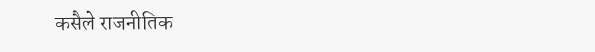कसैले राजनीतिक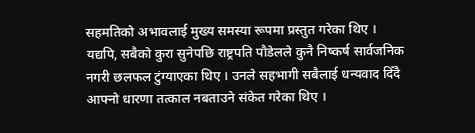सहमतिको अभावलाई मुख्य समस्या रूपमा प्रस्तुत गरेका थिए ।
यद्यपि, सबैको कुरा सुनेपछि राष्ट्रपति पौडेलले कुनै निष्कर्ष सार्वजनिक नगरी छलफल टुंग्याएका थिए । उनले सहभागी सबैलाई धन्यवाद दिँदै आफ्नो धारणा तत्काल नबताउने संकेत गरेका थिए ।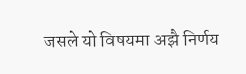जसले यो विषयमा अझै निर्णय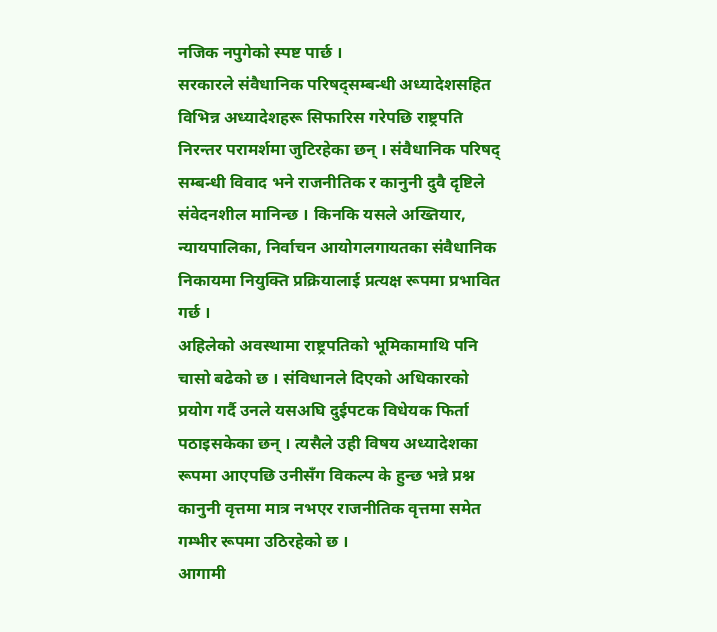नजिक नपुगेको स्पष्ट पार्छ ।
सरकारले संवैधानिक परिषद्सम्बन्धी अध्यादेशसहित विभिन्न अध्यादेशहरू सिफारिस गरेपछि राष्ट्रपति निरन्तर परामर्शमा जुटिरहेका छन् । संवैधानिक परिषद् सम्बन्धी विवाद भने राजनीतिक र कानुनी दुवै दृष्टिले संवेदनशील मानिन्छ । किनकि यसले अख्तियार, न्यायपालिका, निर्वाचन आयोगलगायतका संवैधानिक निकायमा नियुक्ति प्रक्रियालाई प्रत्यक्ष रूपमा प्रभावित गर्छ ।
अहिलेको अवस्थामा राष्ट्रपतिको भूमिकामाथि पनि चासो बढेको छ । संविधानले दिएको अधिकारको प्रयोग गर्दै उनले यसअघि दुईपटक विधेयक फिर्ता पठाइसकेका छन् । त्यसैले उही विषय अध्यादेशका रूपमा आएपछि उनीसँग विकल्प के हुन्छ भन्ने प्रश्न कानुनी वृत्तमा मात्र नभएर राजनीतिक वृत्तमा समेत गम्भीर रूपमा उठिरहेको छ ।
आगामी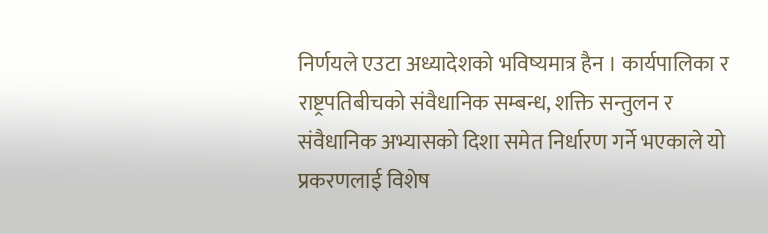निर्णयले एउटा अध्यादेशको भविष्यमात्र हैन । कार्यपालिका र राष्ट्रपतिबीचको संवैधानिक सम्बन्ध, शक्ति सन्तुलन र संवैधानिक अभ्यासको दिशा समेत निर्धारण गर्ने भएकाले यो प्रकरणलाई विशेष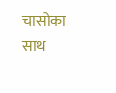चासोका साथ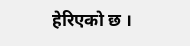हेरिएको छ ।